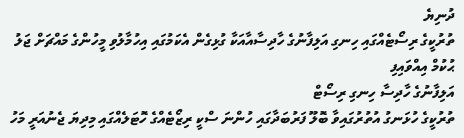ދުނިޔެ
ތުރުކީގެ ރިސޯޓެއްގައި ހިނގި އަލިފާނުގެ ހާދިސާއާއަކާ ގުޅިގެން އެކަމުގައި އިހުމާލުވި މީހުންގެ މައްޗަށް ޖަލު ޙުކުމް އިއްވައިފި
އަލިފާނުގެ ހާދިސާ ހިނގި ރިސޯޓް
ތުރުކީގެ ހުޅަނގު އުތުރުގައިވާ ބޮލޫ ފަރުބަދާގައި ހުންނަ ސްކީ ރިޒޯޓެއްގެ ހޮޓަލެއްގައި މިދިޔަ ޖެނުއަރީ މަހު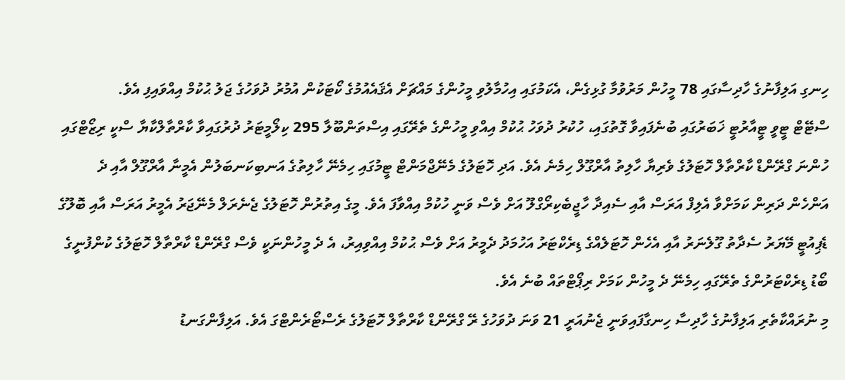ހިނގި އަލިފާނުގެ ހާދިސާގައި 78 މީހުން މަރުވުމާ ގުޅިގެން، އެކަމުގައި އިހުމާލުވި މީހުންގެ މައްޗަށް އެޤައެއުމުގެ ކޯޓަކުން އުމުރު ދުވަހުގެ ޖަލު ޙުކުމް އިއްވައިފި އެވެ.
ސްޓޭޓް ޓީވީ ޓީއާރުޓީ ޚަބަރުގައި ބުނެފައިވާ ގޮތުގައި، ހުކުރު ދުވަހު ޙުކުމް އިއްވި މީހުންގެ ތެރޭގައި އިސްތަންބޫލާ 295 ކިލޯމީޓަރު ދުރުގައިވާ ކާރްތާލްކާޔާ ސްކީ ރިޒޯޓްގައި ހުންނަ ގްރޭންޑް ކާރްތާލް ހޮޓަލުގެ ވެރިޔާ ހާލިތު އާރްގޫލް ހިމެނެ އެވެ. އަދި ހޮޓަލުގެ މެނޭޖްމަންޓް ޓީމުގައި ހިމެނޭ ހާލިތުގެ އަނބިކަނބަލުން އެމީނާ އާރްގޫލް އާއި ދެ އަންހެން ދަރިން ކަމަށްވާ އެލިފް އަރަސް އާއި ސެއިދާ ހާޖީބެކިރޯގްލޫ އަށް ވެސް ވަނީ ހުކުމް އިއްވާފަ އެވެ. މީގެ އިތުރުން ހޮޓަލުގެ ޖެނެރަލް މެނޭޖަރު އެމީރު އަރަސް އާއި ބޮލޫގެ ޑެޕިއުޓީ މޭޔަރު ސެދާތު ގޫލެނަރު އާއި އެހެން ހޮޓަލެއްގެ ޑިރެކްޓަރު އަހުމަދު ދެމީރު އަށް ވެސް ޙުކުމް އިއްވިއިރު، އެ ދެ މީހުންނަކީ ވެސް ގްރޭންޑް ކާރްތާލް ހޮޓަލުގެ ކުންފުނީގެ ބޯޑު ޑިރެކްޓަރުންގެ ތެރޭގައި ހިމެނޭ ދެ މީހުން ކަމަށް ރިޕޯޓްތައް ބުނެ އެވެ.
މި ނުރައްކާތެރި އަލިފާނުގެ ހާދިސާ ހިނގާފައިވަނީ ޖެނުއަރީ 21 ވަނަ ދުވަހުގެ ރޭ ގްރޭންޑް ކާރްތާލް ހޮޓަލުގެ ރެސްޓޯރެންޓްގަ އެވެ. އަލިފާންގަނޑު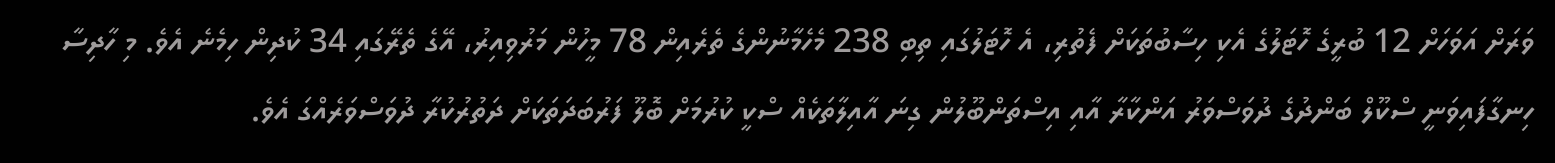ވަރަށް އަވަހަށް 12 ބުރީގެ ހޮޓަލުގެ އެކި ހިސާބުތަކަށް ފެތުރި، އެ ހޮޓަލުގައި ތިބި 238 މެހެމާނުންގެ ތެރެއިން 78 މީހުން މަރުވިއިރު، އޭގެ ތެރޭގައި 34 ކުދިން ހިމެނެ އެވެ. މި ހާދިސާ ހިނގާފައިވަނީ ސްކޫލް ބަންދުގެ ދުވަސްވަރު އަންކާރާ އާއި އިސްތަންބޫލުން ގިނަ އާއިލާތަކެއް ސްކީ ކުރުމަށް ބޮލޫ ފަރުބަދަތަކަށް ދަތުރުކުރާ ދުވަސްވަރެއްގަ އެވެ.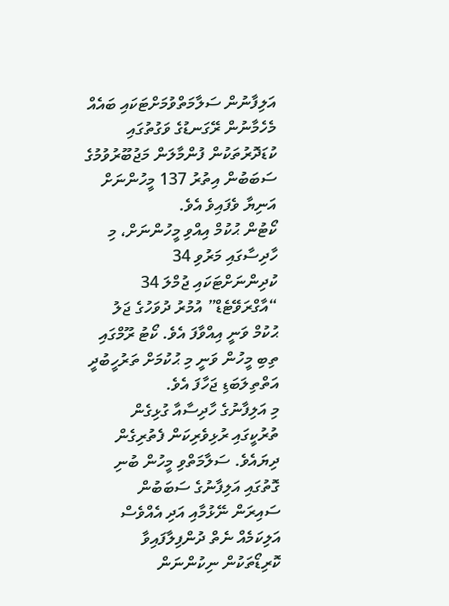އަލިފާނުން ސަލާމަތްވުމަށްޓަކައި ބައެއް މެހެމާނުން ރޭގަނޑުގެ ވަގުތުގައި ކުޑަދޮރުތަކުން ފުންމާލަން މަޖުބޫރުވުމުގެ ސަބަބުން އިތުރު 137 މީހުންނަށް އަނިޔާ ވެފައިވެ އެވެ.
ކޯޓުން ޙުކުމް އިއްވި މީހުންނަށް، މި ހާދިސާގައި މަރުވި 34 ކުދިންނަށްޓަކައި ޖުމްލަ 34 “އާގްރަވޭޓެޑް” އުމުރު ދުވަހުގެ ޖަލު ޙުކުމް ވަނީ އިއްވާފަ އެވެ. ކޯޓު ރޫމްގައި ތިބި މީހުން ވަނީ މި ޙުކުމަށް ތަރުހީބުދީ އަތްތިލަބަޑި ޖަހާފަ އެވެ.
މި އަލިފާނުގެ ހާދިސާއާ ގުޅިގެން ތުރުކީގައި ރުޅިވެރިކަން ފެތުރިގެން ދިޔައެވެ. ސަލާމަތްވި މީހުން ބުނި ގޮތުގައި އަލިފާނުގެ ސަބަބުން ސައިރަން ނޭޅުމާއި އަދި އެއްވެސް އަލިކަމެއް ނެތް ދުންފިލާފައިވާ ކޮރިޑޯތަކުން ނިކުންނަން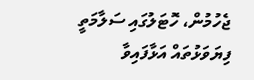ޖެހުމުން، ހޮޓަލުގައި ސަލާމަތީ ފިޔަވަޅުތައް އަޅާފައިވާ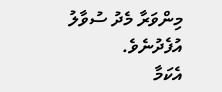މިންވަރާ މެދު ސުވާލު އުފެދުނެވެ.
އެކަމާ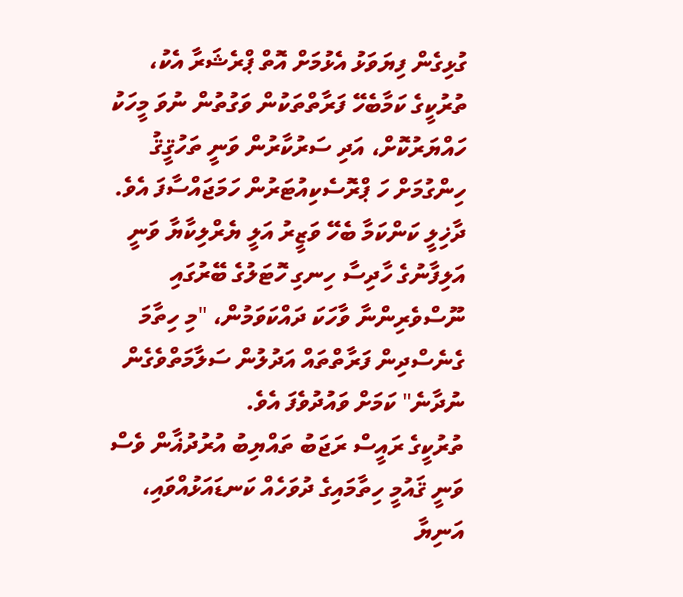ގުޅިގެން ފިޔަވަޅު އެޅުމަށް އޮތް ޕްރެޝަރާ އެކު، ތުރުކީގެ ކަމާބެހޭ ފަރާތްތަކުން ވަގުތުން ނުވަ މީހަކު ހައްޔަރުކޮށް، އަދި ސަރުކާރުން ވަނީ ތަހުޤީޤު ހިންގުމަށް ހަ ޕްރޮސެކިއުޓަރުން ހަމަޖައްސާފަ އެވެ. ދާޚިލީ ކަންކަމާ ބެހޭ ވަޒީރު އަލީ ޔެރްލިކާޔާ ވަނީ އަލިފާނުގެ ހާދިސާ ހިނގި ހޮޓަލުގެ ބޭރުގައި ނޫސްވެރިންނާ ވާހަކަ ދައްކަވަމުން، "މި ހިތާމަ ގެނެސްދިން ފަރާތްތައް އަދުލުން ސަލާމަތްވެގެން ނުދާނެ" ކަމަށް ވައުދުވެފަ އެވެ.
ތުރުކީގެ ރައީސް ރަޖަބު ތައްޔިބު އުރުދުޣާން ވެސް ވަނީ ޤައުމީ ހިތާމައިގެ ދުވަހެއް ކަނޑައަޅުއްވައި، އަނިޔާ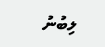ލިބުނު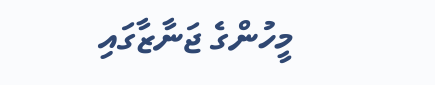މީހުންގެ ޖަނާޒާގައި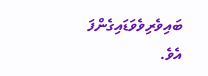ބައިވެރިވެވަޑައިގެންފަ އެވެ.